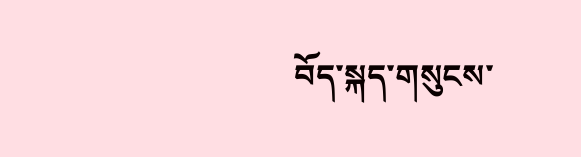བོད་སྐད་གསུངས་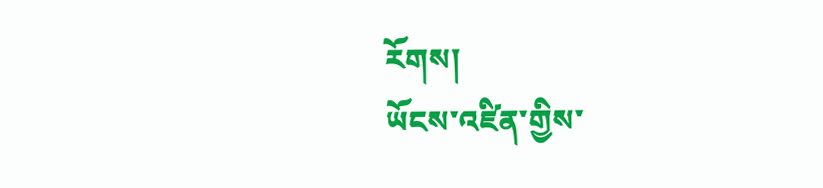རོགས།
ཡོངས་འཛིན་གྱིས་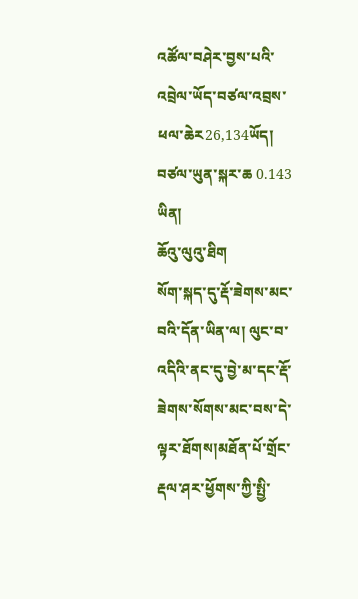འཚོལ་བཤེར་བྱས་པའི་འབྲེལ་ཡོད་བཙལ་འབྲས་ཕལ་ཆེར26,134ཡོད། བཙལ་ཡུན་སྐར་ཆ 0.143
ཡིན།
ཆོའུ་ལུའུ་ཐིག
སོག་སྐད་དུ་རྡོ་ཟེགས་མང་བའི་དོན་ཡིན་ལ། ལུང་བ་འདིའི་ནང་དུ་བྱེ་མ་དང་རྡོ་ཟེགས་སོགས་མང་བས་དེ་ལྟར་ཐོགས།མཐོན་པོ་གྲོང་རྡལ་ཤར་ཕྱོགས་ཀྱི་སྤྱི་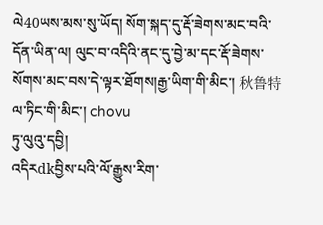ལེ40ཡས་མས་སུ་ཡོད། སོག་སྐད་དུ་རྡོ་ཟེགས་མང་བའི་དོན་ཡིན་ལ། ལུང་བ་འདིའི་ནང་དུ་བྱེ་མ་དང་རྡོ་ཟེགས་སོགས་མང་བས་དེ་ལྟར་ཐོགས།རྒྱ་ཡིག་གི་མིང་། 秋鲁特 ལ་ཏིང་གི་མིང་། chovu
ཏུ་ལུའུ་དབྱི།
འདིརdkབྱིས་པའི་ལོ་རྒྱུས་རིག་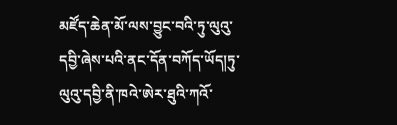མཛོད་ཆེན་མོ་ལས་བྱུང་བའི་ཏུ་ལུའུ་དབྱི་ཞེས་པའི་ནང་དོན་བཀོད་ཡོད།ཏུ་ལུའུ་དབྱི་ནི་ཁའེ་ཨེར་ཐུའི་ཀའོ་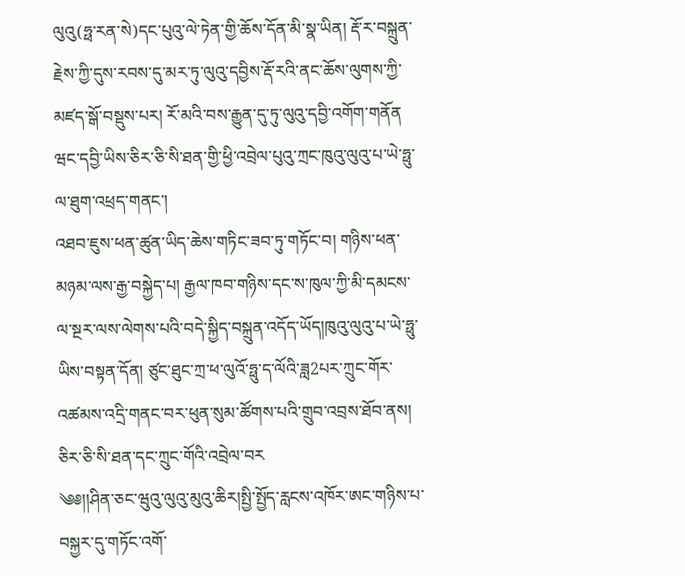ལུའུ(ཧྥ་རན་སེ)དང་པུའུ་ལེ་ཏེན་གྱི་ཆོས་དོན་མི་སྣ་ཡིན། རྡོ་ར་བསྐྲུན་རྗེས་ཀྱི་དུས་རབས་དུ་མར་ཏུ་ལུའུ་དབྱིས་རྡོ་རའི་ནང་ཆོས་ལུགས་ཀྱི་མཛད་སྒོ་བསྡུས་པར། རོ་མའི་བས་རྒྱུན་དུ་ཏུ་ལུའུ་དབྱི་འགོག་གནོན
ཝང་དབྱི་ཡིས་ཅིར་ཅི་སི་ཐན་གྱི་ཕྱི་འབྲེལ་པུའུ་ཀྲང་ཁུའུ་ལུའུ་པ་ཡེ་ཧྥུ་ལ་ཐུག་འཕྲད་གནང་།
འཐབ་ཇུས་ཕན་ཚུན་ཡིད་ཆེས་གཏིང་ཟབ་ཏུ་གཏོང་བ། གཉིས་ཕན་མཉམ་ལས་རྒྱ་བསྐྱེད་པ། རྒྱལ་ཁབ་གཉིས་དང་ས་ཁུལ་ཀྱི་མི་དམངས་ལ་སྔར་ལས་ལེགས་པའི་བདེ་སྐྱིད་བསྐྲུན་འདོད་ཡོད།ཁུའུ་ལུའུ་པ་ཡེ་ཧྥུ་ཡིས་བསྟན་དོན། ཙུང་ཐུང་ཀྲ་ཕ་ལུའོ་ཧྥུ་ད་ལོའི་ཟླ2པར་ཀྲུང་གོར་འཚམས་འདྲི་གནང་བར་ཕུན་སུམ་ཚོགས་པའི་གྲུབ་འབྲས་ཐོབ་ནས། ཅིར་ཅི་སི་ཐན་དང་ཀྲུང་གོའི་འབྲེལ་བར
༄༅།།ཤིན་ཅང་ཝུའུ་ལུའུ་མུའུ་ཆིར།སྤྱི་སྤྱོད་རླངས་འཁོར་ཨང་གཉིས་པ་བསྐྱར་དུ་གཏོང་འགོ་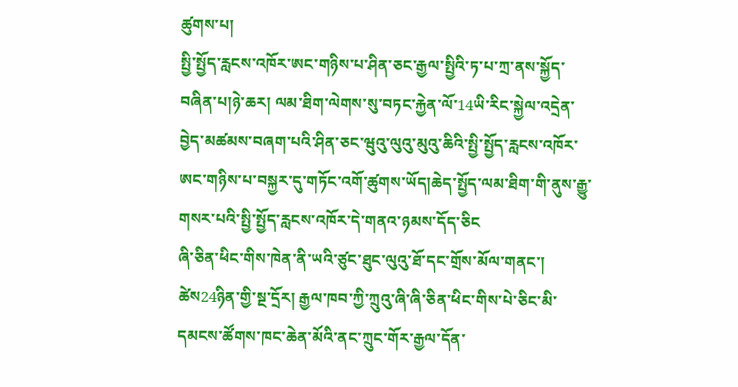ཚུགས་པ།
སྤྱི་སྤྱོད་རླངས་འཁོར་ཨང་གཉིས་པ་ཤིན་ཅང་རྒྱལ་སྤྱིའི་ཏ་པ་ཀྲ་ནས་སྐྱོད་བཞིན་པ།ཉེ་ཆར། ལམ་ཐིག་ལེགས་སུ་བཏང་རྐྱེན་ལོ་14ཡི་རིང་སྐྱེལ་འདྲེན་བྱེད་མཚམས་བཞག་པའི་ཤིན་ཅང་ཝུའུ་ལུའུ་མུའུ་ཆིའི་སྤྱི་སྤྱོད་རླངས་འཁོར་ཨང་གཉིས་པ་བསྐྱར་དུ་གཏོང་འགོ་ཚུགས་ཡོད།ཆེད་སྤྱོད་ལམ་ཐིག་གི་ནུས་རྒྱུ་གསར་པའི་སྤྱི་སྤྱོད་རླངས་འཁོར་དེ་གནའ་ཉམས་དོད་ཅིང
ཞི་ཅིན་ཕིང་གིས་ཁེན་ནི་ཡའི་ཙུང་ཐུང་ལུའུ་ཐོ་དང་གྲོས་མོལ་གནང་།
ཚེས24ཉིན་གྱི་སྔ་དྲོར། རྒྱལ་ཁབ་ཀྱི་ཀྲུའུ་ཞི་ཞི་ཅིན་ཕིང་གིས་པེ་ཅིང་མི་དམངས་ཚོགས་ཁང་ཆེན་མོའི་ནང་ཀྲུང་གོར་རྒྱལ་དོན་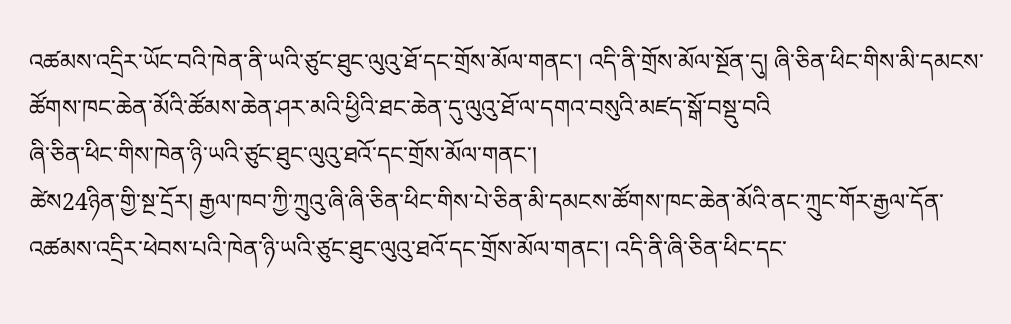འཚམས་འདྲིར་ཡོང་བའི་ཁེན་ནི་ཡའི་ཙུང་ཐུང་ལུའུ་ཐོ་དང་གྲོས་མོལ་གནང་། འདི་ནི་གྲོས་མོལ་སྔོན་དུ། ཞི་ཅིན་ཕིང་གིས་མི་དམངས་ཚོགས་ཁང་ཆེན་མོའི་ཚོམས་ཆེན་ཤར་མའི་ཕྱིའི་ཐང་ཆེན་དུ་ལུའུ་ཐོ་ལ་དགའ་བསུའི་མཛད་སྒོ་བསྡུ་བའི
ཞི་ཅིན་ཕིང་གིས་ཁེན་ཉི་ཡའི་ཙུང་ཐུང་ལུའུ་ཐའོ་དང་གྲོས་མོལ་གནང་།
ཚེས24ཉིན་གྱི་སྔ་དྲོར། རྒྱལ་ཁབ་ཀྱི་ཀྲུའུ་ཞི་ཞི་ཅིན་ཕིང་གིས་པེ་ཅིན་མི་དམངས་ཚོགས་ཁང་ཆེན་མོའི་ནང་ཀྲུང་གོར་རྒྱལ་དོན་འཚམས་འདྲིར་ཕེབས་པའི་ཁེན་ཉི་ཡའི་ཙུང་ཐུང་ལུའུ་ཐའོ་དང་གྲོས་མོལ་གནང་། འདི་ནི་ཞི་ཅིན་ཕིང་དང་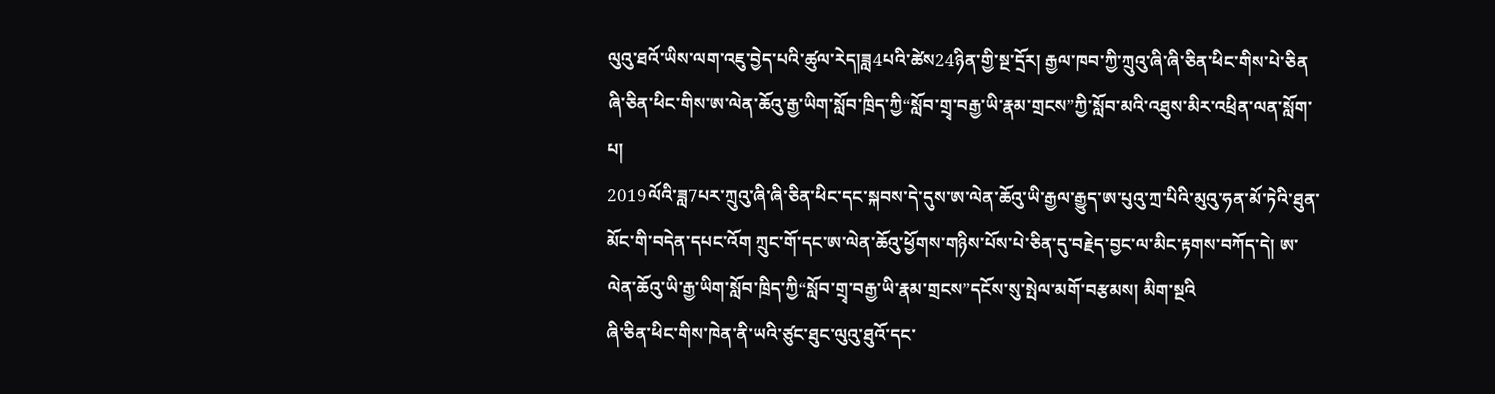ལུའུ་ཐའོ་ཡིས་ལག་འཇུ་བྱེད་པའི་ཚུལ་རེད།ཟླ4པའི་ཚེས24ཉིན་གྱི་སྔ་དྲོར། རྒྱལ་ཁབ་ཀྱི་ཀྲུའུ་ཞི་ཞི་ཅིན་ཕིང་གིས་པེ་ཅིན
ཞི་ཅིན་ཕིང་གིས་ཨ་ལེན་ཆོའུ་རྒྱ་ཡིག་སློབ་ཁྲིད་ཀྱི“སློབ་གྲྭ་བརྒྱ་ཡི་རྣམ་གྲངས”ཀྱི་སློབ་མའི་འཐུས་མིར་འཕྲིན་ལན་སློག་པ།
2019ལོའི་ཟླ7པར་ཀྲུའུ་ཞི་ཞི་ཅིན་ཕིང་དང་སྐབས་དེ་དུས་ཨ་ལེན་ཆོའུ་ཡི་རྒྱལ་རྒྱུད་ཨ་པུའུ་ཀྲ་པིའི་མུའུ་ཧན་མོ་ཏེའི་ཐུན་མོང་གི་བདེན་དཔང་འོག ཀྲུང་གོ་དང་ཨ་ལེན་ཆོའུ་ཕྱོགས་གཉིས་པོས་པེ་ཅིན་དུ་བརྗེད་བྱང་ལ་མིང་རྟགས་བཀོད་དེ། ཨ་ལེན་ཆོའུ་ཡི་རྒྱ་ཡིག་སློབ་ཁྲིད་ཀྱི“སློབ་གྲྭ་བརྒྱ་ཡི་རྣམ་གྲངས”དངོས་སུ་སྤེལ་མགོ་བརྩམས། མིག་སྔའི
ཞི་ཅིན་ཕིང་གིས་ཁེན་ནི་ཡའི་ཙུང་ཐུང་ལུའུ་ཐུའོ་དང་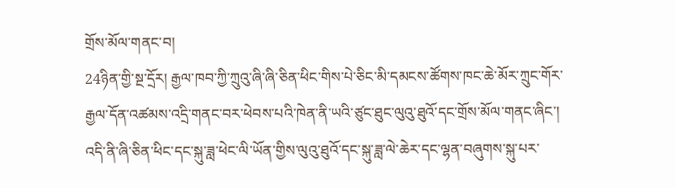གྲོས་མོལ་གནང་བ།
24ཉིན་གྱི་སྔ་དྲོར། རྒྱལ་ཁབ་ཀྱི་ཀྲུའུ་ཞི་ཞི་ཅིན་ཕིང་གིས་པེ་ཅིང་མི་དམངས་ཚོགས་ཁང་ཆེ་མོར་ཀྲུང་གོར་རྒྱལ་དོན་འཚམས་འདྲི་གནང་བར་ཕེབས་པའི་ཁེན་ནི་ཡའི་ཙུང་ཐུང་ལུའུ་ཐུའོ་དང་གྲོས་མོལ་གནང་ཞིང་། འདི་ནི་ཞི་ཅིན་ཕིང་དང་སྐུ་ཟླ་ཕེང་ལི་ཡོན་གྱིས་ལུའུ་ཐུའོ་དང་སྐུ་ཟླ་ལེ་ཆེར་དང་ལྷན་བཞུགས་སྐུ་པར་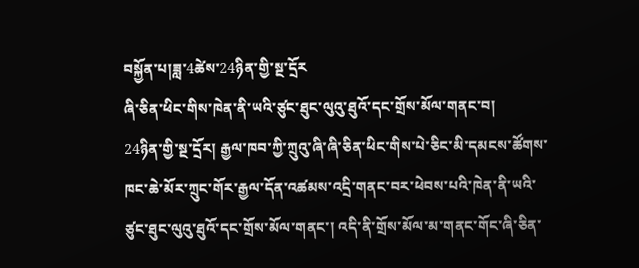བསྐྱོན་པ།ཟླ་4ཚེས་24ཉིན་གྱི་སྔ་དྲོར
ཞི་ཅིན་ཕིང་གིས་ཁེན་ནི་ཡའི་ཙུང་ཐུང་ལུའུ་ཐུའོ་དང་གྲོས་མོལ་གནང་བ།
24ཉིན་གྱི་སྔ་དྲོར། རྒྱལ་ཁབ་ཀྱི་ཀྲུའུ་ཞི་ཞི་ཅིན་ཕིང་གིས་པེ་ཅིང་མི་དམངས་ཚོགས་ཁང་ཆེ་མོར་ཀྲུང་གོར་རྒྱལ་དོན་འཚམས་འདྲི་གནང་བར་ཕེབས་པའི་ཁེན་ནི་ཡའི་ཙུང་ཐུང་ལུའུ་ཐུའོ་དང་གྲོས་མོལ་གནང་། འདི་ནི་གྲོས་མོལ་མ་གནང་གོང་ཞི་ཅིན་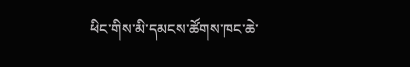ཕིང་གིས་མི་དམངས་ཚོགས་ཁང་ཆེ་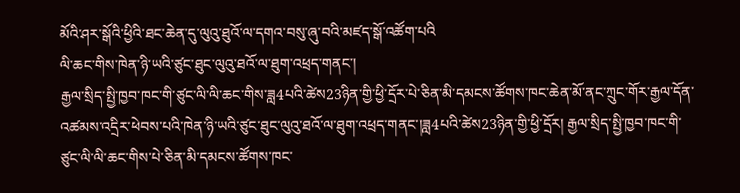མོའི་ཤར་སྒོའི་ཕྱིའི་ཐང་ཆེན་དུ་ལུའུ་ཐུའོ་ལ་དགའ་བསུ་ཞུ་བའི་མཛད་སྒོ་འཚོག་པའི
ལི་ཆང་གིས་ཁེན་ཉི་ཡའི་ཙུང་ཐུང་ལུའུ་ཐའོ་ལ་ཐུག་འཕྲད་གནང་།
རྒྱལ་སྲིད་སྤྱི་ཁྱབ་ཁང་གི་ཙུང་ལི་ལི་ཆང་གིས་ཟླ4པའི་ཚེས23ཉིན་གྱི་ཕྱི་དྲོར་པེ་ཅིན་མི་དམངས་ཚོགས་ཁང་ཆེན་མོ་ནང་ཀྲུང་གོར་རྒྱལ་དོན་འཚམས་འདྲིར་ཕེབས་པའི་ཁེན་ཉི་ཡའི་ཙུང་ཐུང་ལུའུ་ཐའོ་ལ་ཐུག་འཕྲད་གནང་།ཟླ4པའི་ཚེས23ཉིན་གྱི་ཕྱི་དྲོར། རྒྱལ་སྲིད་སྤྱི་ཁྱབ་ཁང་གི་ཙུང་ལི་ལི་ཆང་གིས་པེ་ཅིན་མི་དམངས་ཚོགས་ཁང་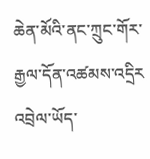ཆེན་མོའི་ནང་ཀྲུང་གོར་རྒྱལ་དོན་འཚམས་འདྲིར
འབྲེལ་ཡོད་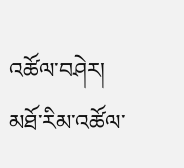འཚོལ་བཤེར།
མཐོ་རིམ་འཚོལ་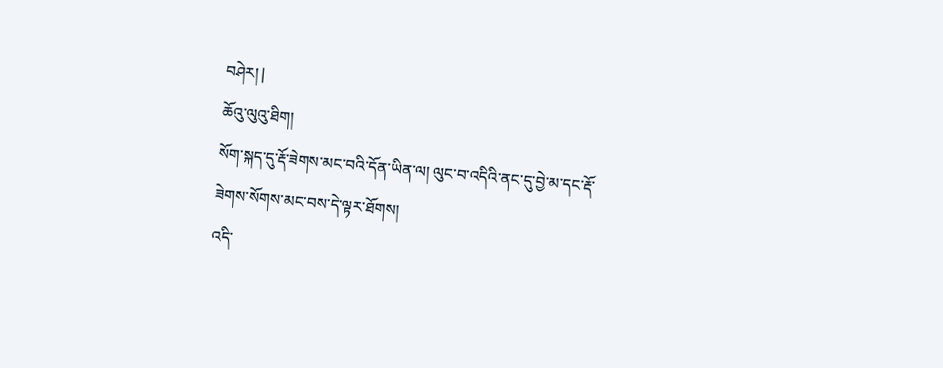བཤེར། |
ཆོའུ་ལུའུ་ཐིག།
སོག་སྐད་དུ་རྡོ་ཟེགས་མང་བའི་དོན་ཡིན་ལ། ལུང་བ་འདིའི་ནང་དུ་བྱེ་མ་དང་རྡོ་ཟེགས་སོགས་མང་བས་དེ་ལྟར་ཐོགས།
འདི་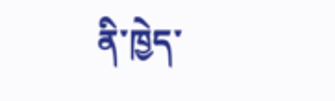ནི་ཁྱེད་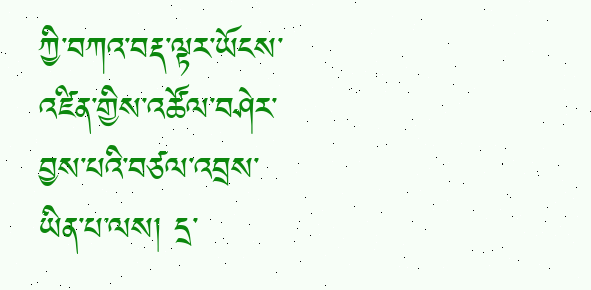ཀྱི་བཀའ་བརྡ་ལྟར་ཡོངས་འཛིན་གྱིས་འཚོལ་བཤེར་བྱས་པའི་བཙལ་འབྲས་ཡིན་པ་ལས། དྲ་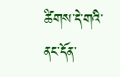ཚིགས་དེ་གའི་ནང་དོན་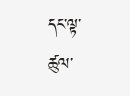དང་ལྟ་ཚུལ་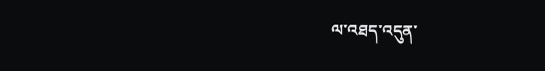ལ་འཐད་འདུན་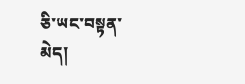ཅི་ཡང་བསྟན་མེད།